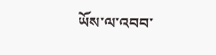ཡོས་ལ་འབབ་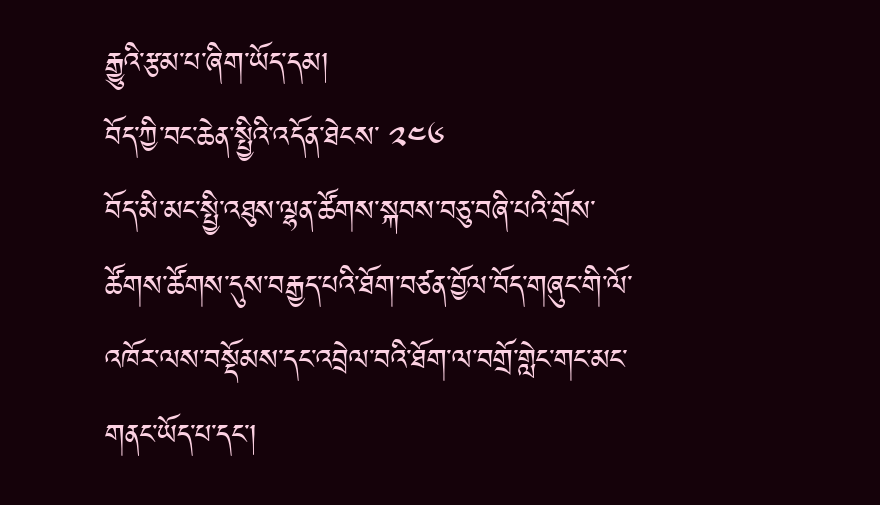རྒྱུའི་རྩམ་པ་ཞིག་ཡོད་དམ།
བོད་ཀྱི་བང་ཆེན་སྤྱིའི་འདོན་ཐེངས་ ༢༤༦
བོད་མི་མང་སྤྱི་འཐུས་ལྷན་ཚོགས་སྐབས་བཅུ་བཞི་པའི་གྲོས་ཚོགས་ཚོགས་དུས་བརྒྱད་པའི་ཐོག་བཙན་བྱོལ་བོད་གཞུང་གི་ལོ་འཁོར་ལས་བསྡོམས་དང་འབྲེལ་བའི་ཐོག་ལ་བགྲོ་གླེང་གང་མང་གནང་ཡོད་པ་དང་།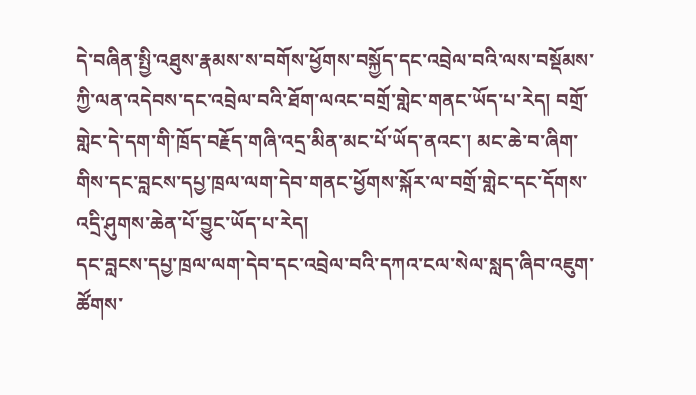དེ་བཞིན་སྤྱི་འཐུས་རྣམས་ས་བགོས་ཕྱོགས་བསྐྱོད་དང་འབྲེལ་བའི་ལས་བསྡོམས་ཀྱི་ལན་འདེབས་དང་འབྲེལ་བའི་ཐོག་ལའང་བགྲོ་གླེང་གནང་ཡོད་པ་རེད། བགྲོ་གླེང་དེ་དག་གི་ཁྲོད་བརྗོད་གཞི་འདྲ་མིན་མང་པོ་ཡོད་ནའང་། མང་ཆེ་བ་ཞིག་གིས་དང་བླངས་དཔྱ་ཁྲལ་ལག་དེབ་གནང་ཕྱོགས་སྐོར་ལ་བགྲོ་གླེང་དང་དོགས་འདྲི་ཤུགས་ཆེན་པོ་བྱུང་ཡོད་པ་རེད།
དང་བླངས་དཔྱ་ཁྲལ་ལག་དེབ་དང་འབྲེལ་བའི་དཀའ་ངལ་སེལ་སླད་ཞིབ་འཇུག་ཚོགས་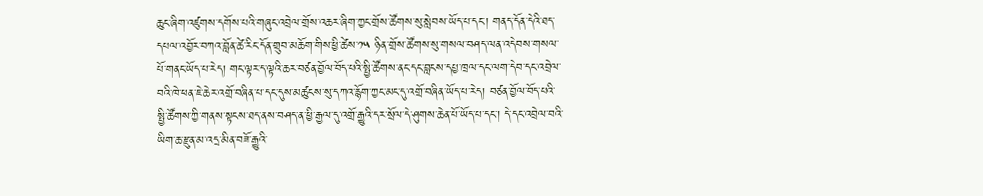ཆུང་ཞིག་འཛུགས་དགོས་པའི་གཞུང་འབྲེལ་གྲོས་འཆར་ཞིག་ཀྱང་གྲོས་ཚོགས་སུ་སླེབས་ཡོད་པ་དང་། གནད་དོན་དེའི་ཐད་དཔལ་འབྱོར་བཀའ་བློན་ཚེ་རིང་དོན་གྲུབ་མཆོག་གིས་ཕྱི་ཚེས་༡༥ ཉིན་གྲོས་ཚོགས་སུ་གསལ་བཤད་ལན་འདེབས་གསལ་པོ་གནང་ཡོད་པ་རེད། གང་ལྟར་ད་ལྟའི་ཆར་བཙན་བྱོལ་བོད་པའི་སྤྱི་ཚོགས་ནང་དང་བླངས་དཔྱ་ཁྲལ་དང་ལག་དེབ་དང་འབྲེལ་བའི་ཁེ་ཕན་ཇེ་ཆེར་འགྲོ་བཞིན་པ་དང་དུས་མཚུངས་སུ་དཀའ་རྙོག་ཀྱང་མང་དུ་འགྲོ་བཞིན་ཡོད་པ་རེད། བཙན་བྱོལ་བོད་པའི་སྤྱི་ཚོགས་ཀྱི་གནས་སྟངས་ཐད་ནས་བཤད་ན་ཕྱི་རྒྱལ་དུ་འགྲོ་རྒྱུའི་དར་སྲོལ་དེ་ཤུགས་ཆེན་པོ་ཡོད་པ་དང་། དེ་དང་འབྲེལ་བའི་ཡིག་ཆ་རྫུན་མ་འདྲ་མིན་བཟོ་རྒྱུའི་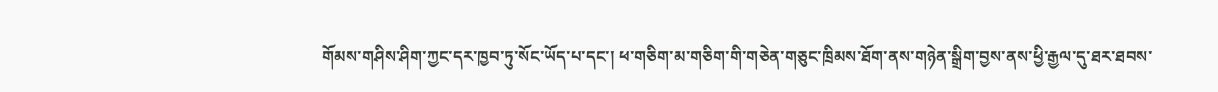གོམས་གཤིས་ཤིག་ཀྱང་དར་ཁྱབ་ཏུ་སོང་ཡོད་པ་དང་། ཕ་གཅིག་མ་གཅིག་གི་གཅེན་གཅུང་ཁྲིམས་ཐོག་ནས་གཉེན་སྒྲིག་བྱས་ནས་ཕྱི་རྒྱལ་དུ་ཐར་ཐབས་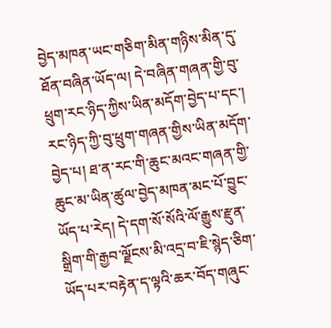བྱེད་མཁན་ཡང་གཅིག་མིན་གཉིས་མིན་དུ་ཐོན་བཞིན་ཡོད་ལ། དེ་བཞིན་གཞན་གྱི་བུ་ཕྲུག་རང་ཉིད་ཀྱིས་ཡིན་མདོག་བྱེད་པ་དང་། རང་ཉིད་ཀྱི་བུ་ཕྲུག་གཞན་གྱིས་ཡིན་མདོག་བྱེད་པ། ཐ་ན་རང་གི་ཆུང་མའང་གཞན་གྱི་ཆུང་མ་ཡིན་ཚུལ་བྱེད་མཁན་མང་པོ་བྱུང་ཡོད་པ་རེད། དེ་དག་སོ་སོའི་ལོ་རྒྱུས་རྫུན་སྒྲིག་གི་རྒྱབ་ལྗོངས་མི་འདྲ་བ་ཇི་སྙེད་ཅིག་ཡོད་པར་བརྟེན་ད་ལྟའི་ཆར་བོད་གཞུང་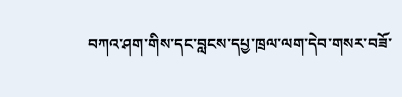བཀའ་ཤག་གིས་དང་བླངས་དཔྱ་ཁྲལ་ལག་དེབ་གསར་བཟོ་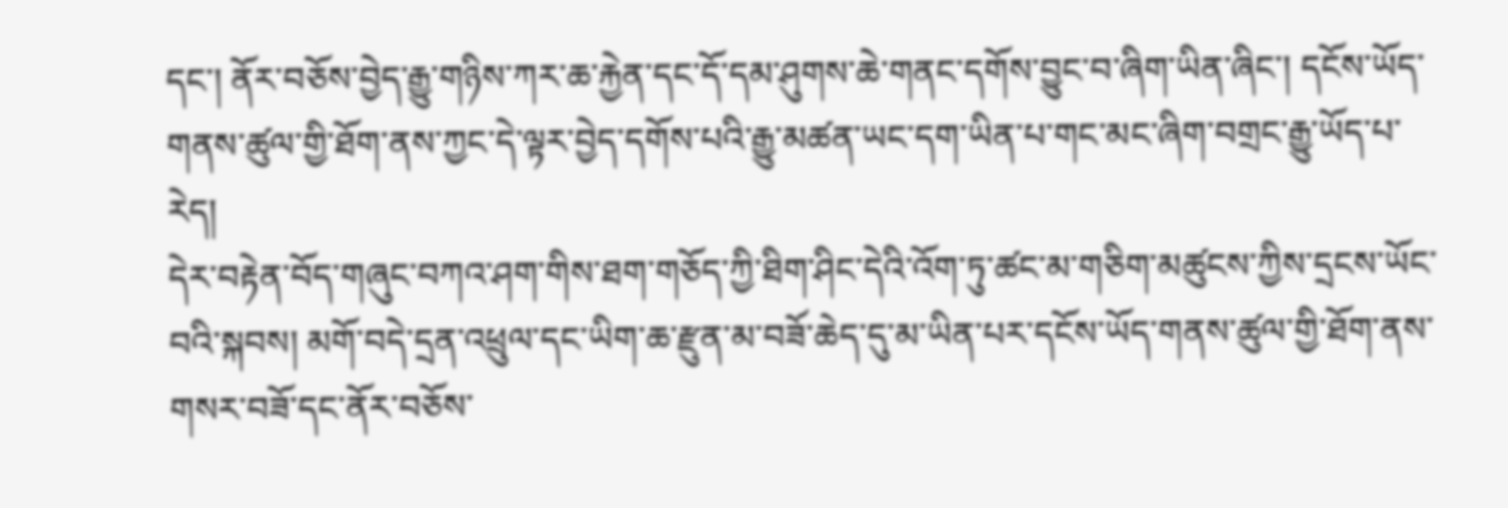དང་། ནོར་བཅོས་བྱེད་རྒྱུ་གཉིས་ཀར་ཆ་རྐྱེན་དང་དོ་དམ་ཤུགས་ཆེ་གནང་དགོས་བྱུང་བ་ཞིག་ཡིན་ཞིང་། དངོས་ཡོད་གནས་ཚུལ་གྱི་ཐོག་ནས་ཀྱང་དེ་ལྟར་བྱེད་དགོས་པའི་རྒྱུ་མཚན་ཡང་དག་ཡིན་པ་གང་མང་ཞིག་བགྲང་རྒྱུ་ཡོད་པ་རེད།
དེར་བརྟེན་བོད་གཞུང་བཀའ་ཤག་གིས་ཐག་གཅོད་ཀྱི་ཐིག་ཤིང་དེའི་འོག་ཏུ་ཚང་མ་གཅིག་མཚུངས་ཀྱིས་དྲངས་ཡོང་བའི་སྐབས། མགོ་བདེ་དྲན་འཕྲུལ་དང་ཡིག་ཆ་རྫུན་མ་བཟོ་ཆེད་དུ་མ་ཡིན་པར་དངོས་ཡོད་གནས་ཚུལ་གྱི་ཐོག་ནས་གསར་བཟོ་དང་ནོར་བཅོས་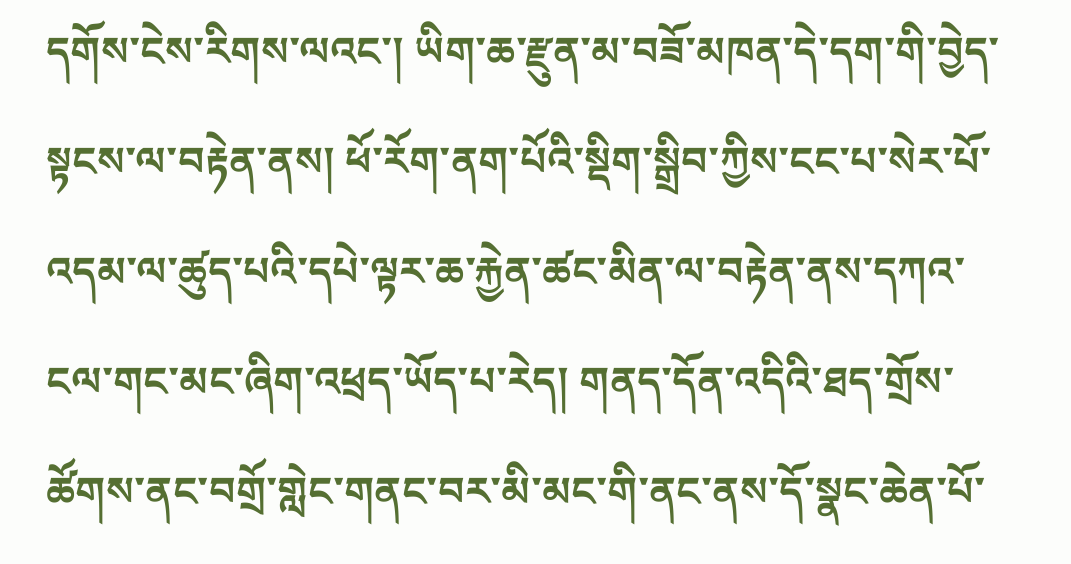དགོས་ངེས་རིགས་ལའང་། ཡིག་ཆ་རྫུན་མ་བཟོ་མཁན་དེ་དག་གི་བྱེད་སྟངས་ལ་བརྟེན་ནས། ཕོ་རོག་ནག་པོའི་སྡིག་སྒྲིབ་ཀྱིས་ངང་པ་སེར་པོ་འདམ་ལ་ཚུད་པའི་དཔེ་ལྟར་ཆ་རྐྱེན་ཚང་མིན་ལ་བརྟེན་ནས་དཀའ་ངལ་གང་མང་ཞིག་འཕྲད་ཡོད་པ་རེད། གནད་དོན་འདིའི་ཐད་གྲོས་ཚོགས་ནང་བགྲོ་གླེང་གནང་བར་མི་མང་གི་ནང་ནས་དོ་སྣང་ཆེན་པོ་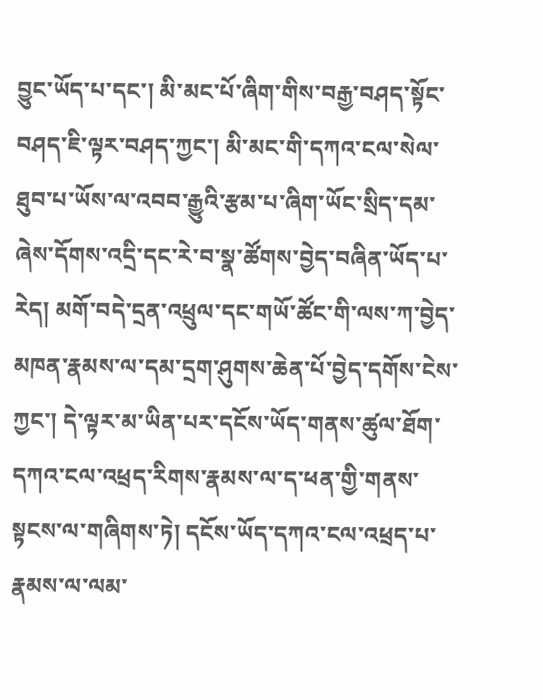བྱུང་ཡོད་པ་དང་། མི་མང་པོ་ཞིག་གིས་བརྒྱ་བཤད་སྟོང་བཤད་ཇི་ལྟར་བཤད་ཀྱང་། མི་མང་གི་དཀའ་ངལ་སེལ་ཐུབ་པ་ཡོས་ལ་འབབ་རྒྱུའི་རྩམ་པ་ཞིག་ཡོང་སྲིད་དམ་ཞེས་དོགས་འདྲི་དང་རེ་བ་སྣ་ཚོགས་བྱེད་བཞིན་ཡོད་པ་རེད། མགོ་བདེ་དྲན་འཕྲུལ་དང་གཡོ་ཚོང་གི་ལས་ཀ་བྱེད་མཁན་རྣམས་ལ་དམ་དྲག་ཤུགས་ཆེན་པོ་བྱེད་དགོས་ངེས་ཀྱང་། དེ་ལྟར་མ་ཡིན་པར་དངོས་ཡོད་གནས་ཚུལ་ཐོག་དཀའ་ངལ་འཕྲད་རིགས་རྣམས་ལ་ད་ཕན་གྱི་གནས་སྟངས་ལ་གཞིགས་ཏེ། དངོས་ཡོད་དཀའ་ངལ་འཕྲད་པ་རྣམས་ལ་ལམ་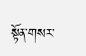སྟོན་གསར་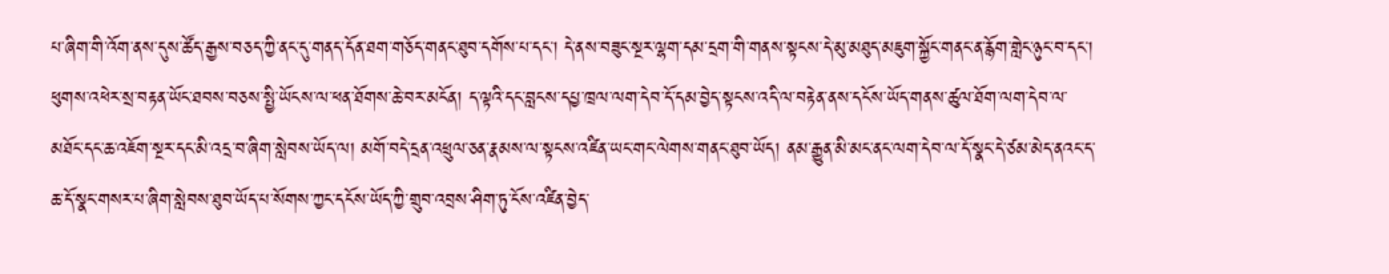པ་ཞིག་གི་འོག་ནས་དུས་ཚོད་རྒྱས་བཅད་ཀྱི་ནང་དུ་གནད་དོན་ཐག་གཅོད་གནང་ཐུབ་དགོས་པ་དང་། དེ་ནས་བཟུང་སྔར་ལྷག་དམ་དྲག་གི་གནས་སྟངས་དེ་མུ་མཐུད་མཇུག་སྐྱོང་གནང་ན་རྙོག་གླེང་ཉུང་བ་དང་། ཕུགས་འཕེར་སྲ་བརྟན་ཡོང་ཐབས་བཅས་སྤྱི་ཡོངས་ལ་ཕན་ཐོགས་ཆེ་བར་མངོན། ད་ལྟའི་དང་བླངས་དཔྱ་ཁྲལ་ལག་དེབ་དོ་དམ་བྱེད་སྟངས་འདི་ལ་བརྟེན་ནས་དངོས་ཡོད་གནས་ཚུལ་ཐོག་ལག་དེབ་ལ་མཐོང་དང་ཆ་འཇོག་སྔར་དང་མི་འདྲ་བ་ཞིག་སླེབས་ཡོད་ལ། མགོ་བདེ་དྲན་འཕྲུལ་ཅན་རྣམས་ལ་སྟངས་འཛིན་ཡང་གང་ལེགས་གནང་ཐུབ་ཡོད། ནམ་རྒྱུན་མི་མང་ནང་ལག་དེབ་ལ་དོ་སྣང་དེ་ཙམ་མེད་ནའང་ད་ཆ་དོ་སྣང་གསར་པ་ཞིག་སླེབས་ཐུབ་ཡོད་པ་སོགས་ཀྱང་དངོས་ཡོད་ཀྱི་གྲུབ་འབྲས་ཤིག་ཏུ་ངོས་འཛིན་བྱེད་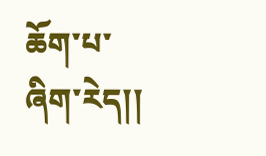ཆོག་པ་ཞིག་རེད།།